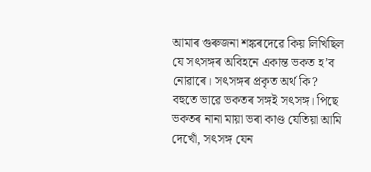আমাৰ গুৰুজনা শঙ্কৰদেৱে কিয় লিখিছিল যে সৎসঙ্গৰ অবিহনে একান্ত ভকত হ’ব নোৱাৰে। সৎসঙ্গৰ প্ৰকৃত অৰ্থ কি?
বহুতে ভাৱে ভকতৰ সঙ্গই সৎসঙ্গ। পিছে ভকতৰ নানা মায়া ভৰা কাণ্ড যেতিয়া আমি দেখোঁ, সৎসঙ্গ যেন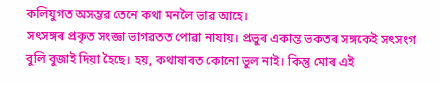কলিযুগত অসম্ভৱ তেনে কথা মনলৈ ভাৱ আহে।
সৎসঙ্গৰ প্ৰকৃত সংজ্ঞা ভাগৱতত পোৱা নাযায়। প্ৰভুৰ একান্ত ভকতৰ সঙ্গকেই সৎসংগ বুলি বুজাই দিয়া হৈছে। হয়, কথাষাৰত কোনো ভুল নাই। কিন্তু মোৰ এই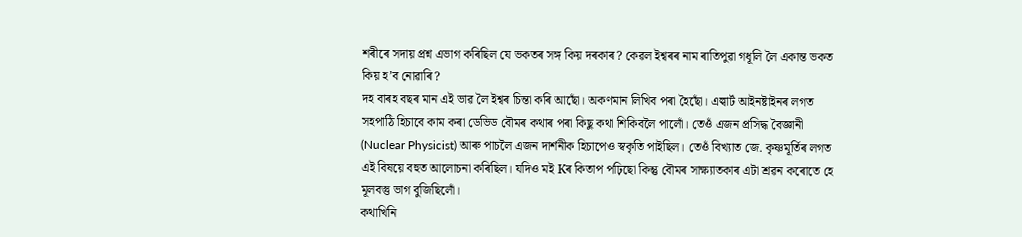শৰীৰে সদায় প্ৰশ্ন এভাগ কৰিছিল যে ভকতৰ সঙ্গ কিয় দৰকাৰ? কেৱল ইশ্বৰৰ নাম ৰাতিপুৱা গধূলি লৈ একান্ত ভকত কিয় হ’ব নোৱাৰি?
দহ বাৰহ বছৰ মান এই ভাৱ লৈ ইশ্বৰ চিন্তা কৰি আছোঁ। অকণমান লিখিব পৰা হৈছোঁ। এল্বাৰ্ট আইনষ্টাইনৰ লগত সহপাঠি হিচাবে কাম কৰা ডেভিড বৌমৰ কথাৰ পৰা কিছু কথা শিকিবলৈ পালোঁ। তেওঁ এজন প্ৰসিদ্ধ বৈজ্ঞানী (Nuclear Physicist) আৰু পাচলৈ এজন দাৰ্শনীক হিচাপেও স্বকৃতি পাইছিল। তেওঁ বিখ্যাত জে. কৃষ্ণমূৰ্তিৰ লগত এই বিষয়ে বহুত আলোচনা কৰিছিল। যদিও মই Kৰ কিতাপ পঢ়িছো কিন্তু বৌমৰ সাক্ষ্যাতকাৰ এটা শ্ৰৱন কৰোতে হে মূলবস্তু ভাগ বুজিছিলোঁ।
কথাখিনি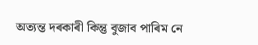অত্যন্ত দৰকাৰী কিন্তু বুজাব পাৰিম নে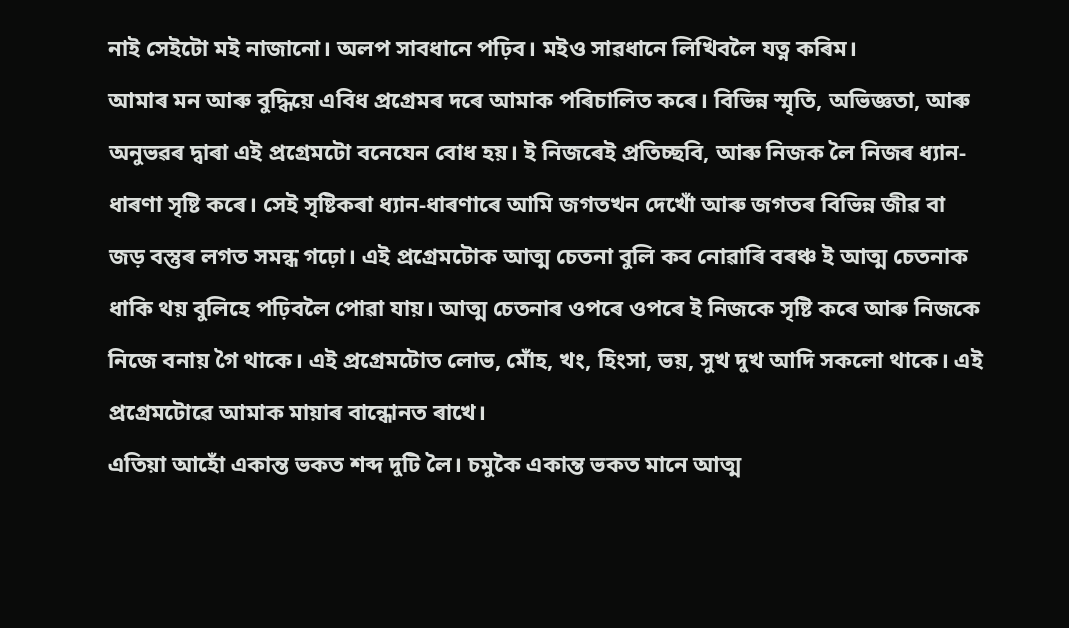নাই সেইটো মই নাজানো। অলপ সাবধানে পঢ়িব। মইও সাৱধানে লিখিবলৈ যত্ন কৰিম।
আমাৰ মন আৰু বুদ্ধিয়ে এবিধ প্ৰগ্ৰেমৰ দৰে আমাক পৰিচালিত কৰে। বিভিন্ন স্মৃতি, অভিজ্ঞতা, আৰু অনুভৱৰ দ্বাৰা এই প্ৰগ্ৰেমটো বনেযেন বোধ হয়। ই নিজৰেই প্ৰতিচ্ছবি, আৰু নিজক লৈ নিজৰ ধ্যান-ধাৰণা সৃষ্টি কৰে। সেই সৃষ্টিকৰা ধ্যান-ধাৰণাৰে আমি জগতখন দেখোঁ আৰু জগতৰ বিভিন্ন জীৱ বা জড় বস্তুৰ লগত সমন্ধ গঢ়ো। এই প্ৰগ্ৰেমটোক আত্ম চেতনা বুলি কব নোৱাৰি বৰঞ্চ ই আত্ম চেতনাক ধাকি থয় বুলিহে পঢ়িবলৈ পোৱা যায়। আত্ম চেতনাৰ ওপৰে ওপৰে ই নিজকে সৃষ্টি কৰে আৰু নিজকে নিজে বনায় গৈ থাকে। এই প্ৰগ্ৰেমটোত লোভ, মোঁহ, খং, হিংসা, ভয়, সুখ দুখ আদি সকলো থাকে। এই প্ৰগ্ৰেমটোৱে আমাক মায়াৰ বান্ধোনত ৰাখে।
এতিয়া আহোঁ একান্ত ভকত শব্দ দুটি লৈ। চমুকৈ একান্ত ভকত মানে আত্ম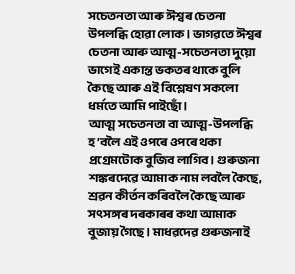সচেতনতা আৰু ঈশ্বৰ চেতনা উপলব্ধি হোৱা লোক। ভাগৱতে ঈশ্বৰ চেতনা আৰু আত্ম-সচেতনতা দুয়ো ভাগেই একান্ত ভকতৰ থাকে বুলি কৈছে আৰু এই বিশ্লেষণ সকলো ধৰ্মতে আমি পাইছোঁ।
আত্ম সচেতনতা বা আত্ম-উপলব্ধি হ’বলৈ এই ওপৰে ওপৰে থকা প্ৰগ্ৰেমটোক বুজিব লাগিব। গুৰুজনা শঙ্কৰদেৱে আমাক নাম লবলৈ কৈছে, শ্ৰৱন কীৰ্তন কৰিবলৈ কৈছে আৰু সৎসঙ্গৰ দৰকাৰৰ কথা আমাক বুজায় গৈছে। মাধৱদেৱ গুৰুজনাই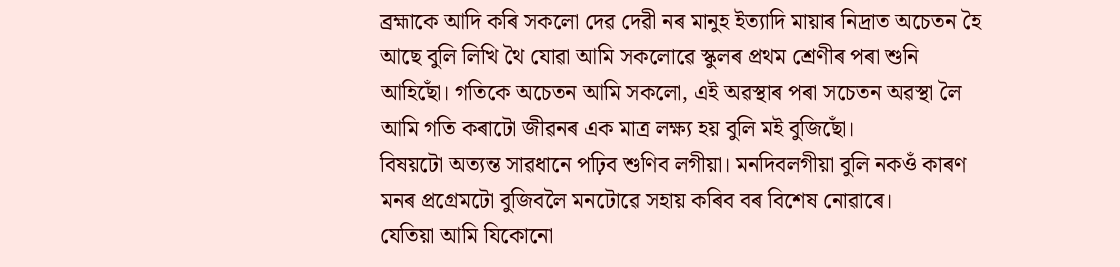ব্ৰহ্মাকে আদি কৰি সকলো দেৱ দেৱী নৰ মানুহ ইত্যাদি মায়াৰ নিদ্ৰাত অচেতন হৈ আছে বুলি লিখি থৈ যোৱা আমি সকলোৱে স্কুলৰ প্ৰথম শ্ৰেণীৰ পৰা শুনি আহিছোঁ। গতিকে অচেতন আমি সকলো, এই অৱস্থাৰ পৰা সচেতন অৱস্থা লৈ আমি গতি কৰাটো জীৱনৰ এক মাত্ৰ লক্ষ্য হয় বুলি মই বুজিছোঁ।
বিষয়টো অত্যন্ত সাৱধানে পঢ়িব শুণিব লগীয়া। মনদিবলগীয়া বুলি নকওঁ কাৰণ মনৰ প্ৰগ্ৰেমটো বুজিবলৈ মনটোৱে সহায় কৰিব বৰ বিশেষ নোৱাৰে।
যেতিয়া আমি যিকোনো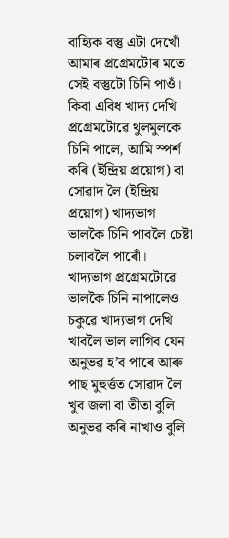বাহ্যিক বস্তু এটা দেখোঁ আমাৰ প্ৰগ্ৰেমটোৰ মতে সেই বস্তুটো চিনি পাওঁ। কিবা এবিধ খাদ্য দেখি প্ৰগ্ৰেমটোৱে থুলমুলকে চিনি পালে, আমি স্পৰ্শ কৰি (ইন্দ্ৰিয় প্ৰয়োগ) বা সোৱাদ লৈ (ইন্দ্ৰিয় প্ৰয়োগ) খাদ্যভাগ ভালকৈ চিনি পাবলৈ চেষ্টা চলাবলৈ পাৰোঁ। খাদ্যভাগ প্ৰগ্ৰেমটোৱে ভালকৈ চিনি নাপালেও চকুৱে খাদ্যভাগ দেখি খাবলৈ ভাল লাগিব যেন অনুভৱ হ’ব পাৰে আৰু পাছ মুহুৰ্ত্তত সোৱাদ লৈ খুব জলা বা তীতা বুলি অনুভৱ কৰি নাখাও বুলি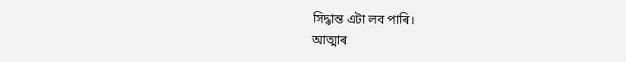সিদ্ধান্ত এটা লব পাৰি।
আত্মাৰ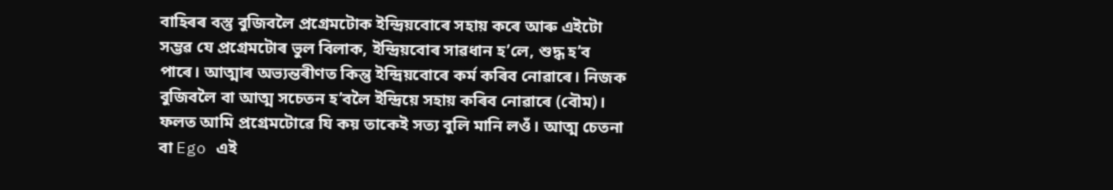বাহিৰৰ বস্তু বুজিবলৈ প্ৰগ্ৰেমটোক ইন্দ্ৰিয়বোৰে সহায় কৰে আৰু এইটো সম্ভৱ যে প্ৰগ্ৰেমটোৰ ভুল বিলাক, ইন্দ্ৰিয়বোৰ সাৱধান হ’লে, শুদ্ধ হ’ব পাৰে। আত্মাৰ অভ্যন্তৰীণত কিন্তু ইন্দ্ৰিয়বোৰে কৰ্ম কৰিব নোৱাৰে। নিজক বুজিবলৈ বা আত্ম সচেতন হ’বলৈ ইন্দ্ৰিয়ে সহায় কৰিব নোৱাৰে (বৌম)। ফলত আমি প্ৰগ্ৰেমটোৱে যি কয় তাকেই সত্য বুলি মানি লওঁ। আত্ম চেতনা বা Ego এই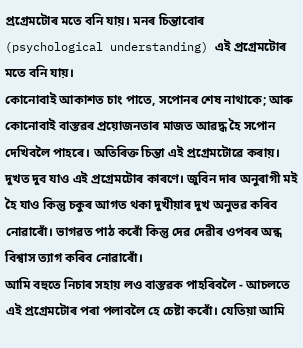প্ৰগ্ৰেমটোৰ মতে বনি যায়। মনৰ চিন্তাবোৰ (psychological understanding) এই প্ৰগ্ৰেমটোৰ মতে বনি যায়।
কোনোবাই আকাশত চাং পাতে, সপোনৰ শেষ নাথাকে; আৰু কোনোবাই বাস্তৱৰ প্ৰয়োজনতাৰ মাজত আৱদ্ধ হৈ সপোন দেখিবলৈ পাহৰে। অতিৰিক্ত চিন্তা এই প্ৰগ্ৰেমটোৱে কৰায়। দুখত দুব যাও এই প্ৰগ্ৰেমটোৰ কাৰণে। জুবিন দাৰ অনুৰাগী মই হৈ যাও কিন্তু চকুৰ আগত থকা দুখীয়াৰ দুখ অনুভৱ কৰিব নোৱাৰোঁ। ভাগৱত পাঠ কৰোঁ কিন্তু দেৱ দেৱীৰ ওপৰৰ অন্ধ বিশ্বাস ত্যাগ কৰিব নোৱাৰোঁ।
আমি বহুতে নিচাৰ সহায় লও বাস্তৱক পাহৰিবলৈ - আচলতে এই প্ৰগ্ৰেমটোৰ পৰা পলাবলৈ হে চেষ্টা কৰোঁ। যেতিয়া আমি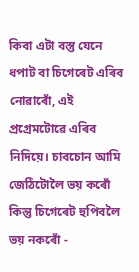কিবা এটা বস্তু যেনে ধপাট বা চিগেৰেট এৰিব নোৱাৰোঁ, এই প্ৰগ্ৰেমটোৱে এৰিব নিদিয়ে। চাবচোন আমি জেঠিটোলৈ ভয় কৰোঁ কিন্তু চিগেৰেট হুপিবলৈ ভয় নকৰোঁ -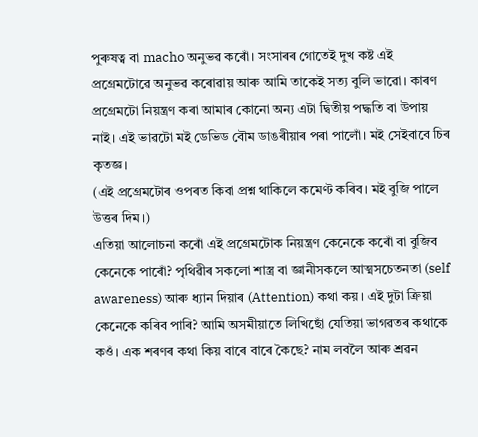পুৰুষত্ব বা macho অনুভৱ কৰোঁ। সংসাৰৰ গোতেই দুখ কষ্ট এই প্ৰগ্ৰেমটোৱে অনুভৱ কৰোৱায় আৰু আমি তাকেই সত্য বুলি ভাৱো। কাৰণ প্ৰগ্ৰেমটো নিয়ন্ত্ৰণ কৰা আমাৰ কোনো অন্য এটা দ্বিতীয় পদ্ধতি বা উপায় নাই। এই ভাৱটো মই ডেভিড বৌম ডাঙৰীয়াৰ পৰা পালোঁ। মই সেইবাবে চিৰ কৃতজ্ঞ।
(এই প্ৰগ্ৰেমটোৰ ওপৰত কিবা প্ৰশ্ন থাকিলে কমেণ্ট কৰিব। মই বুজি পালে উত্তৰ দিম।)
এতিয়া আলোচনা কৰোঁ এই প্ৰগ্ৰেমটোক নিয়ন্ত্ৰণ কেনেকে কৰোঁ বা বুজিব কেনেকে পাৰোঁ? পৃথিৱীৰ সকলো শাস্ত্ৰ বা জ্ঞানীসকলে আত্মসচেতনতা (self awareness) আৰু ধ্যান দিয়াৰ (Attention) কথা কয়। এই দুটা ক্ৰিয়া কেনেকে কৰিব পাৰি? আমি অসমীয়াতে লিখিছোঁ যেতিয়া ভাগৱতৰ কথাকে কওঁ। এক শৰণৰ কথা কিয় বাৰে বাৰে কৈছে? নাম লবলৈ আৰু শ্ৰৱন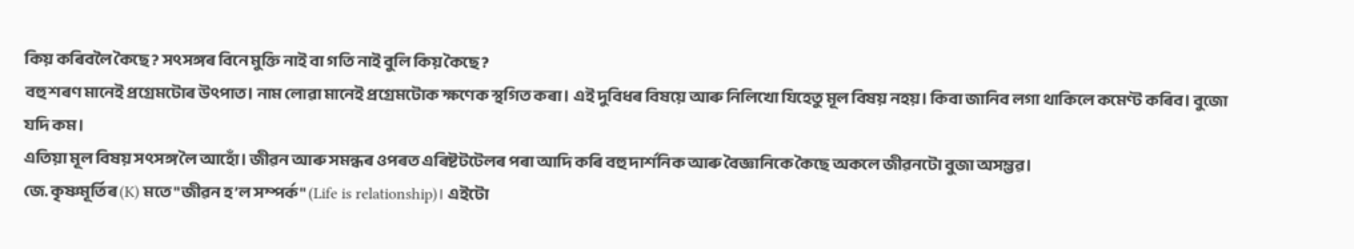কিয় কৰিবলৈ কৈছে? সৎসঙ্গৰ বিনে মুক্তি নাই বা গতি নাই বুলি কিয় কৈছে?
বহু শৰণ মানেই প্ৰগ্ৰেমটোৰ উৎপাত। নাম লোৱা মানেই প্ৰগ্ৰেমটোক ক্ষণেক স্থগিত কৰা। এই দুবিধৰ বিষয়ে আৰু নিলিখো যিহেতু মূল বিষয় নহয়। কিবা জানিব লগা থাকিলে কমেণ্ট কৰিব। বুজো যদি কম।
এতিয়া মূল বিষয় সৎসঙ্গ লৈ আহোঁ। জীৱন আৰু সমন্ধৰ ওপৰত এৰিষ্টটটেলৰ পৰা আদি কৰি বহু দাৰ্শনিক আৰু বৈজ্ঞানিকে কৈছে অকলে জীৱনটো বুজা অসম্ভৱ।
জে. কৃষ্ণমূৰ্তিৰ (K) মতে "জীৱন হ’ল সম্পৰ্ক" (Life is relationship)। এইটো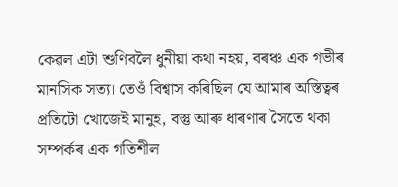কেৱল এটা শুণিবলৈ ধুনীয়া কথা নহয়, বৰঞ্চ এক গভীৰ মানসিক সত্য। তেওঁ বিশ্বাস কৰিছিল যে আমাৰ অস্তিত্বৰ প্ৰতিটো খোজেই মানুহ, বস্তু আৰু ধাৰণাৰ সৈতে থকা সম্পৰ্কৰ এক গতিশীল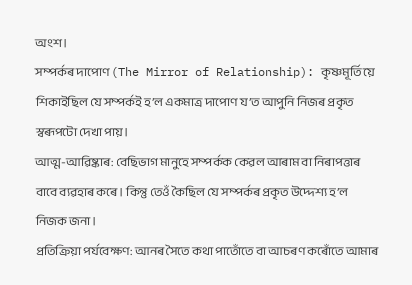অংশ।
সম্পৰ্কৰ দাপোণ (The Mirror of Relationship): কৃষ্ণমূৰ্তিয়ে শিকাইছিল যে সম্পৰ্কই হ’ল একমাত্ৰ দাপোণ য’ত আপুনি নিজৰ প্ৰকৃত স্বৰূপটো দেখা পায়।
আত্ম-আৱিষ্কাৰ: বেছিভাগ মানুহে সম্পৰ্কক কেৱল আৰাম বা নিৰাপত্তাৰ বাবে ব্যৱহাৰ কৰে। কিন্তু তেওঁ কৈছিল যে সম্পৰ্কৰ প্ৰকৃত উদ্দেশ্য হ’ল নিজক জনা।
প্ৰতিক্ৰিয়া পৰ্যবেক্ষণ: আনৰ সৈতে কথা পাতোঁতে বা আচৰণ কৰোঁতে আমাৰ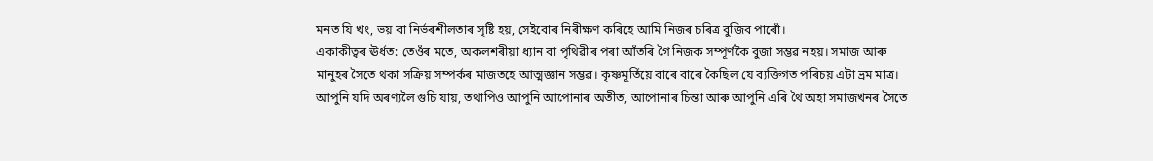মনত যি খং, ভয় বা নিৰ্ভৰশীলতাৰ সৃষ্টি হয়, সেইবোৰ নিৰীক্ষণ কৰিহে আমি নিজৰ চৰিত্ৰ বুজিব পাৰোঁ।
একাকীত্বৰ ঊৰ্ধত: তেওঁৰ মতে, অকলশৰীয়া ধ্যান বা পৃথিৱীৰ পৰা আঁতৰি গৈ নিজক সম্পূৰ্ণকৈ বুজা সম্ভৱ নহয়। সমাজ আৰু মানুহৰ সৈতে থকা সক্ৰিয় সম্পৰ্কৰ মাজতহে আত্মজ্ঞান সম্ভৱ। কৃষ্ণমূৰ্তিয়ে বাৰে বাৰে কৈছিল যে ব্যক্তিগত পৰিচয় এটা ভ্ৰম মাত্ৰ। আপুনি যদি অৰণ্যলৈ গুচি যায়, তথাপিও আপুনি আপোনাৰ অতীত, আপোনাৰ চিন্তা আৰু আপুনি এৰি থৈ অহা সমাজখনৰ সৈতে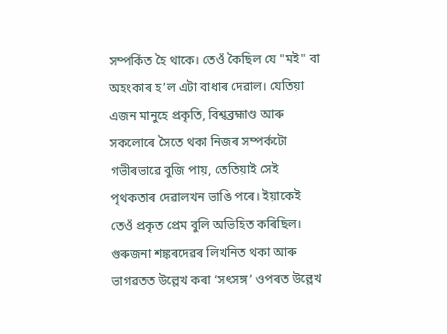সম্পৰ্কিত হৈ থাকে। তেওঁ কৈছিল যে "মই" বা অহংকাৰ হ’ল এটা বাধাৰ দেৱাল। যেতিয়া এজন মানুহে প্ৰকৃতি, বিশ্বব্ৰহ্মাণ্ড আৰু সকলোৰে সৈতে থকা নিজৰ সম্পৰ্কটো গভীৰভাৱে বুজি পায়, তেতিয়াই সেই পৃথকতাৰ দেৱালখন ভাঙি পৰে। ইয়াকেই তেওঁ প্ৰকৃত প্ৰেম বুলি অভিহিত কৰিছিল।
গুৰুজনা শঙ্কৰদেৱৰ লিখনিত থকা আৰু ভাগৱতত উল্লেখ কৰা ‘সৎসঙ্গ’ ওপৰত উল্লেখ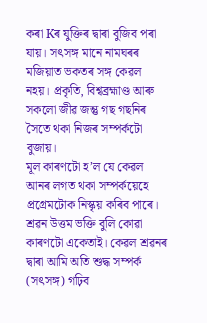কৰা Kৰ যুক্তিৰ দ্বাৰা বুজিব পৰা যায়। সৎসঙ্গ মানে নামঘৰৰ মজিয়াত ভকতৰ সঙ্গ কেৱল নহয়। প্ৰকৃতি, বিশ্বব্ৰহ্মাণ্ড আৰু সকলো জীৱ জন্তু গছ গছনিৰ সৈতে থকা নিজৰ সম্পৰ্কটো বুজায়।
মূল কাৰণটো হ’ল যে কেৱল আনৰ লগত থকা সম্পৰ্কয়েহে প্ৰগ্ৰেমটোক নিস্কৃয় কৰিব পাৰে। শ্ৰৱন উত্তম ভক্তি বুলি কোৱা কাৰণটো একেতাই। কেৱল শ্ৰৱনৰ দ্বাৰা আমি অতি শুদ্ধ সম্পৰ্ক (সৎসঙ্গ) গঢ়িব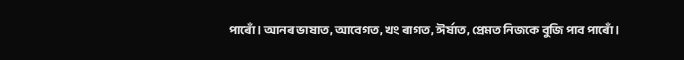পাৰোঁ। আনৰ ভাষাত, আবেগত, খং ৰাগত, ঈৰ্ষাত, প্ৰেমত নিজকে বুজি পাব পাৰোঁ।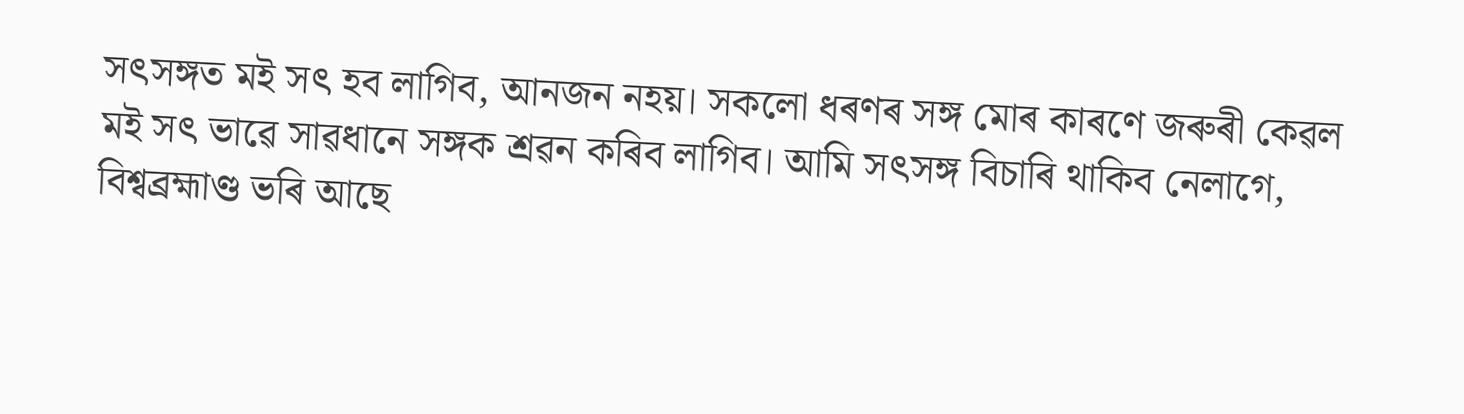সৎসঙ্গত মই সৎ হব লাগিব, আনজন নহয়। সকলো ধৰণৰ সঙ্গ মোৰ কাৰণে জৰুৰী কেৱল মই সৎ ভাৱে সাৱধানে সঙ্গক শ্ৰৱন কৰিব লাগিব। আমি সৎসঙ্গ বিচাৰি থাকিব নেলাগে, বিশ্বব্ৰহ্মাণ্ড ভৰি আছে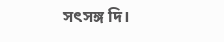সৎসঙ্গ দি।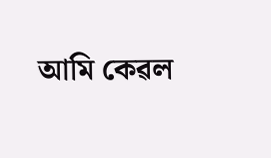আমি কেৱল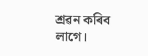শ্ৰৱন কৰিব লাগে।